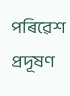পৰিৱেশ প্ৰদূষণ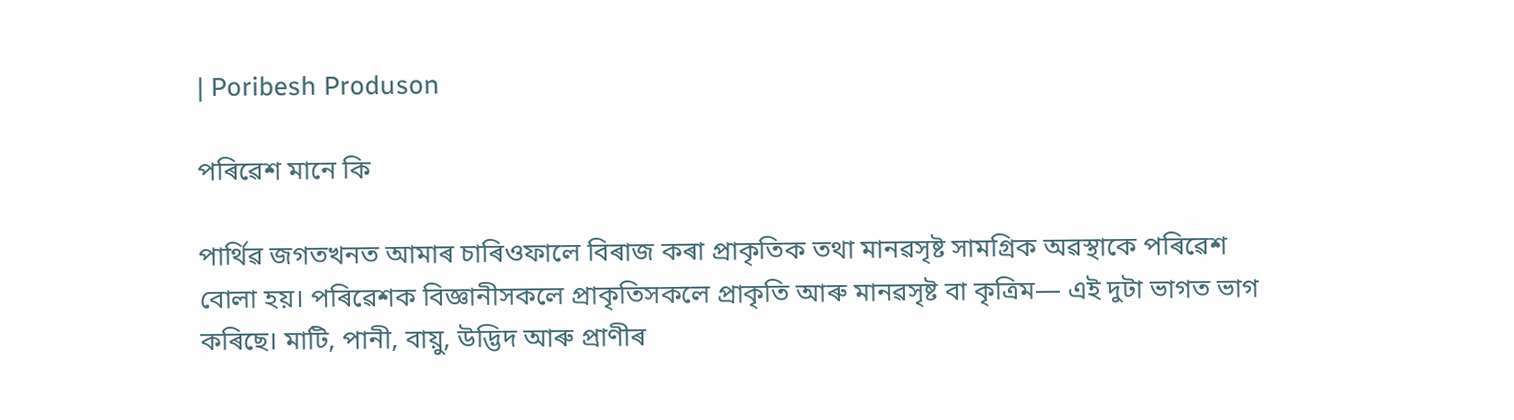| Poribesh Produson

পৰিৱেশ মানে কি

পাৰ্থিৱ জগতখনত আমাৰ চাৰিওফালে বিৰাজ কৰা প্ৰাকৃতিক তথা মানৱসৃষ্ট সামগ্ৰিক অৱস্থাকে পৰিৱেশ বোলা হয়। পৰিৱেশক বিজ্ঞানীসকলে প্ৰাকৃতিসকলে প্ৰাকৃতি আৰু মানৱসৃষ্ট বা কৃত্ৰিম— এই দুটা ভাগত ভাগ কৰিছে। মাটি, পানী, বায়ু, উদ্ভিদ আৰু প্ৰাণীৰ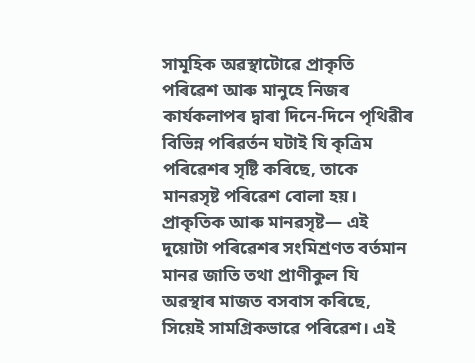সামূহিক অৱস্থাটোৱে প্ৰাকৃতি পৰিৱেশ আৰু মানুহে নিজৰ কাৰ্যকলাপৰ দ্বাৰা দিনে-দিনে পৃথিৱীৰ বিভিন্ন পৰিৱৰ্তন ঘটাই যি কৃত্ৰিম পৰিৱেশৰ সৃষ্টি কৰিছে, তাকে মানৱসৃষ্ট পৰিৱেশ বোলা হয়। প্ৰাকৃতিক আৰু মানৱসৃষ্ট— এই দুয়োটা পৰিৱেশৰ সংমিশ্ৰণত বৰ্তমান মানৱ জাতি তথা প্ৰাণীকুল যি অৱস্থাৰ মাজত বসবাস কৰিছে, সিয়েই সামগ্ৰিকভাৱে পৰিৱেশ। এই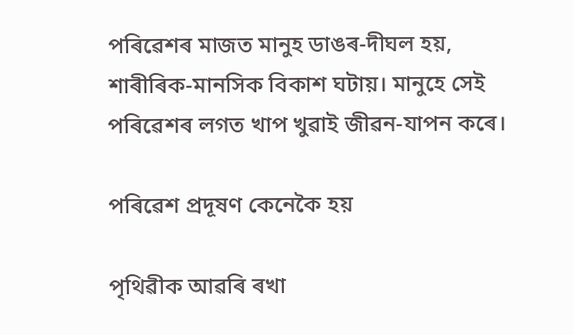পৰিৱেশৰ মাজত মানুহ ডাঙৰ-দীঘল হয়, শাৰীৰিক-মানসিক বিকাশ ঘটায়। মানুহে সেই পৰিৱেশৰ লগত খাপ খুৱাই জীৱন-যাপন কৰে।

পৰিৱেশ প্ৰদূষণ কেনেকৈ হয়

পৃথিৱীক আৱৰি ৰখা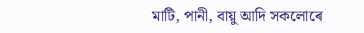মাটি, পানী, বায়ু আদি সকলোৰে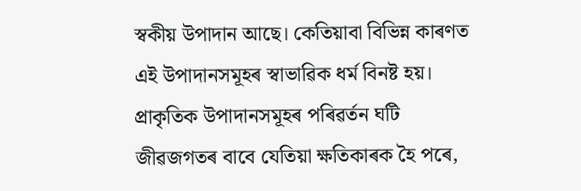স্বকীয় উপাদান আছে। কেতিয়াবা বিভিন্ন কাৰণত এই উপাদানসমূহৰ স্বাভাৱিক ধৰ্ম বিনষ্ট হয়। প্ৰাকৃতিক উপাদানসমূহৰ পৰিৱৰ্তন ঘটি জীৱজগতৰ বাবে যেতিয়া ক্ষতিকাৰক হৈ পৰে,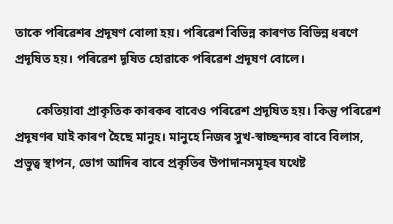তাকে পৰিৱেশৰ প্ৰদূষণ বোলা হয়। পৰিৱেশ বিভিন্ন কাৰণত বিভিন্ন ধৰণে প্ৰদূষিত হয়। পৰিৱেশ দূষিত হোৱাকে পৰিৱেশ প্ৰদূষণ বোলে।

       কেতিয়াবা প্ৰাকৃতিক কাৰকৰ বাবেও পৰিৱেশ প্ৰদূষিত হয়। কিন্তু পৰিৱেশ প্ৰদূষণৰ ঘাই কাৰণ হৈছে মানুহ। মানুহে নিজৰ সুখ-স্বাচ্ছন্দ্যৰ বাবে বিলাস, প্ৰভুত্ব স্থাপন, ভোগ আদিৰ বাবে প্ৰকৃতিৰ উপাদানসমূহৰ যথেষ্ট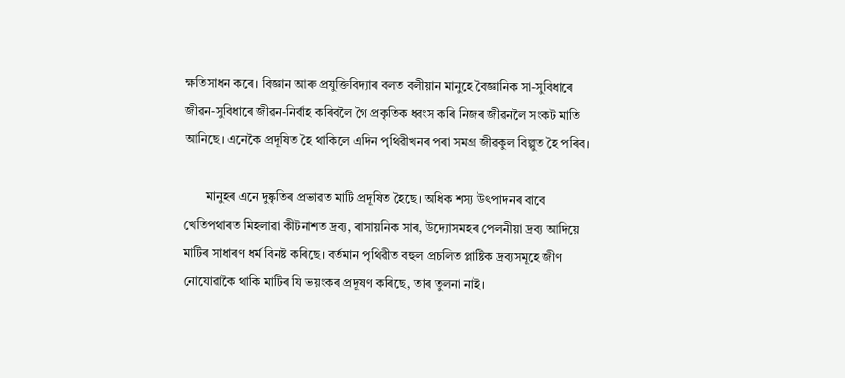ক্ষতিসাধন কৰে। বিজ্ঞান আৰু প্ৰযুক্তিবিদ্যাৰ বলত বলীয়ান মানুহে বৈজ্ঞানিক সা-সুবিধাৰে জীৱন-সুবিধাৰে জীৱন-নিৰ্বাহ কৰিবলৈ গৈ প্ৰকৃতিক ধ্বংস কৰি নিজৰ জীৱনলৈ সংকট মাতি আনিছে। এনেকৈ প্ৰদূষিত হৈ থাকিলে এদিন পৃথিৱীখনৰ পৰা সমগ্ৰ জীৱকুল বিল্পুত হৈ পৰিব।

       মানুহৰ এনে দুষ্কৃতিৰ প্ৰভাৱত মাটি প্ৰদূষিত হৈছে। অধিক শস্য উৎপাদনৰ বাবে খেতিপথাৰত মিহলাৱা কীটনাশত দ্ৰব্য, ৰাসায়নিক সাৰ, উদ্যোসমহৰ পেলনীয়া দ্ৰব্য আদিয়ে মাটিৰ সাধাৰণ ধৰ্ম বিনষ্ট কৰিছে। বৰ্তমান পৃথিৱীত বহুল প্ৰচলিত প্লাষ্টিক দ্ৰব্যসমূহে জীণ নোযোৱাকৈ থাকি মাটিৰ যি ভয়ংকৰ প্ৰদূষণ কৰিছে, তাৰ তুলনা নাই।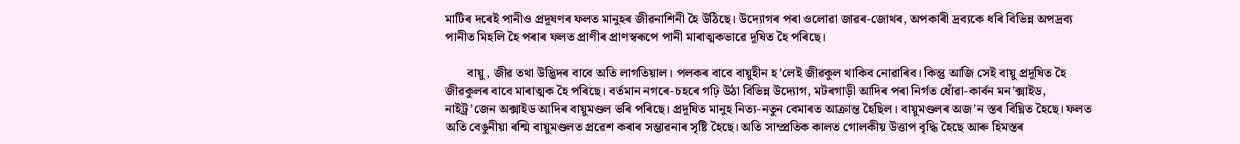মাটিৰ দৰেই পানীও প্ৰদূষণৰ ফলত মানুহৰ জীৱনাশিনী হৈ উঠিছে। উদ্যোগৰ পৰা ওলোৱা জাৱৰ-জোথৰ, অপকাৰী দ্ৰব্যকে ধৰি বিভিন্ন অপদ্ৰব্য পানীত মিহলি হৈ পৰাৰ ফলত প্ৰাণীৰ প্ৰাণস্বৰূপে পানী মাৰাত্মকভাৱে দূষিত হৈ পৰিছে।

       বায়ু, জীৱ তথা উদ্ভিদৰ বাবে অতি লাগতিয়াল। পলকৰ বাবে বায়ুহীন হ’লেই জীৱকুল থাকিব নোৱাৰিব। কিন্তু আজি সেই বায়ু প্ৰদূষিত হৈ জীৱকুলৰ বাবে মাৰাত্মক হৈ পৰিছে। বৰ্তমান নগৰে-চহৰে গঢ়ি উঠা বিভিন্ন উদ্যোগ, মটৰগাড়ী আদিৰ পৰা নিৰ্গত ধোঁৱা-কাৰ্বন মন’ক্সাইড, নাইট্ৰ’জেন অক্সাইড আদিৰ বায়ুমণ্ডল ভৰি পৰিছে। প্ৰদূষিত মানুহ নিত্য-নতুন বেমাৰত আক্ৰান্ত হৈছিল। বায়ুমণ্ডলৰ অজ’ন স্তৰ বিঘ্নিত হৈছে। ফলত অতি বেঙুনীয়া ৰশ্মি বায়ুমণ্ডলত প্ৰৱেশ কৰাৰ সম্ভাৱনাৰ সৃষ্টি হৈছে। অতি সাম্প্ৰতিক কালত গোলকীয় উত্তাপ বৃদ্ধি হৈছে আৰু হিমস্তৰ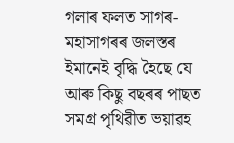গলাৰ ফলত সাগৰ-মহাসাগৰৰ জলস্তৰ ইমানেই বৃদ্ধি হৈছে যে আৰু কিছু বছৰৰ পাছত সমগ্ৰ পৃথিৱীত ভয়াৱহ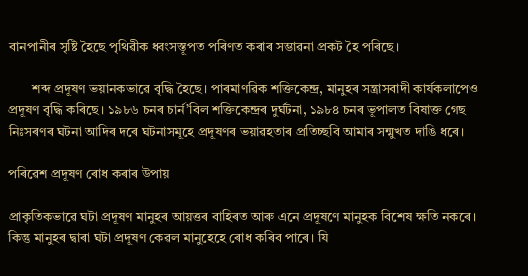বানপানীৰ সৃষ্টি হৈছে পৃথিৱীক ধ্বংসস্তূপত পৰিণত কৰাৰ সম্ভাৱনা প্ৰকট হৈ পৰিছে।

       শব্দ প্ৰদূষণ ভয়ানকভাৱে বৃদ্ধি হৈছে। পাৰমাণৱিক শক্তিকেন্দ্ৰ, মানুহৰ সন্ত্ৰাসবাদী কাৰ্যকলাপেও প্ৰদূষণ বৃদ্ধি কৰিছে। ১৯৮৬ চনৰ চাৰ্ন’বিল শক্তিকেন্দ্ৰৰ দুৰ্ঘটনা, ১৯৮৪ চনৰ ভূপালত বিষাক্ত গেছ নিঃসৰণৰ ঘটনা আদিৰ দৰে ঘটনাসমূহে প্ৰদূষণৰ ভয়াৱহতাৰ প্ৰতিচ্ছবি আমাৰ সন্মুখত দাঙি ধৰে।

পৰিৱেশ প্ৰদূষণ ৰোধ কৰাৰ উপায়

প্ৰাকৃতিকভাৱে ঘটা প্ৰদূষণ মানুহৰ আয়ত্তৰ বাহিৰত আৰু এনে প্ৰদূষণে মানুহক বিশেষ ক্ষতি নকৰে। কিন্তু মানুহৰ দ্বাৰা ঘটা প্ৰদূষণ কেৱল মানুহেহে ৰোধ কৰিব পাৰে। যি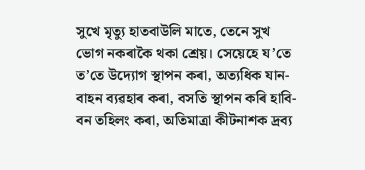সুখে মৃত্যু হাতবাউলি মাতে, তেনে সুখ ভোগ নকৰাকৈ থকা শ্ৰেয়। সেয়েহে য’তে ত’তে উদ্যোগ স্থাপন কৰা, অত্যধিক যান-বাহন ব্যৱহাৰ কৰা, বসতি স্থাপন কৰি হাবি-বন তহিলং কৰা, অতিমাত্ৰা কীটনাশক দ্ৰব্য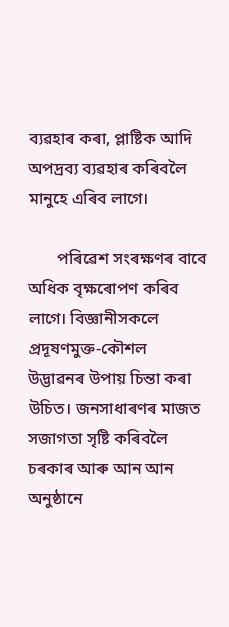ব্যৱহাৰ কৰা, প্লাষ্টিক আদি অপদ্ৰব্য ব্যৱহাৰ কৰিবলৈ মানুহে এৰিব লাগে।

       পৰিৱেশ সংৰক্ষণৰ বাবে অধিক বৃক্ষৰোপণ কৰিব লাগে। বিজ্ঞানীসকলে প্ৰদূষণমুক্ত-কৌশল উদ্ভাৱনৰ উপায় চিন্তা কৰা উচিত। জনসাধাৰণৰ মাজত সজাগতা সৃষ্টি কৰিবলৈ চৰকাৰ আৰু আন আন অনুষ্ঠানে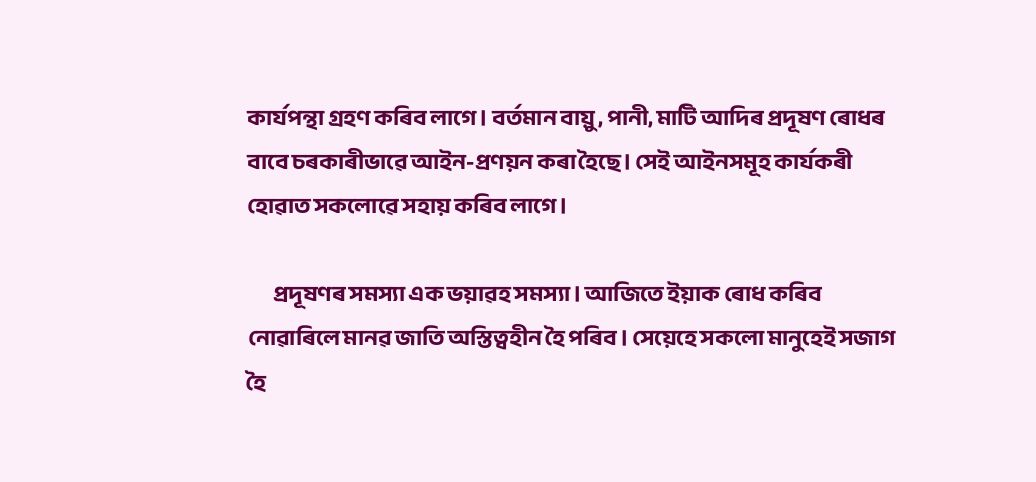কাৰ্যপন্থা গ্ৰহণ কৰিব লাগে। বৰ্তমান বায়ু, পানী, মাটি আদিৰ প্ৰদূষণ ৰোধৰ বাবে চৰকাৰীভাৱে আইন-প্ৰণয়ন কৰা হৈছে। সেই আইনসমূহ কাৰ্যকৰী হোৱাত সকলোৱে সহায় কৰিব লাগে।

       প্ৰদূষণৰ সমস্যা এক ভয়াৱহ সমস্যা। আজিতে ইয়াক ৰোধ কৰিব নোৱাৰিলে মানৱ জাতি অস্তিত্বহীন হৈ পৰিব। সেয়েহে সকলো মানুহেই সজাগ হৈ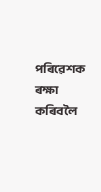পৰিৱেশক ৰক্ষা কৰিবলৈ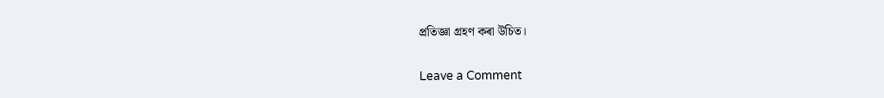প্ৰতিজ্ঞা গ্ৰহণ কৰা উচিত।

Leave a Comment